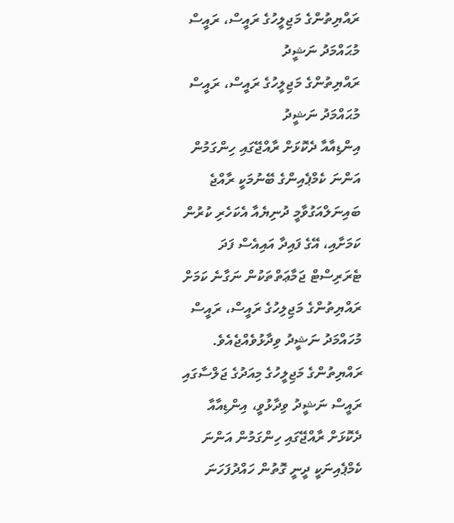ރައްޔިތުންގެ މަޖިލީހުގެ ރައީސް، ރައީސް މުޙައްމަދު ނަޝީދު
ރައްޔިތުންގެ މަޖިލީހުގެ ރައީސް، ރައީސް މުޙައްމަދު ނަޝީދު
އިންޑިއާއާ ދެކޮޅަށް ރާއްޖޭގައި ހިންގަމުން އަންނަ ކެމްޕެއިންގެ ބޭނުމަކީ ރާއްޖެ ބައިނަލްއަގުވާމީ ދުނިޔެއާ އެކަހެރި ކުރުން ކަމަށާއި، އޭގެ ފައިދާ އައިއެސް ފަދަ ޓެރަރިސްޓް ޖަމާޢަތްތަކުން ނަގާނެ ކަމަށް ރައްޔިތުންގެ މަޖިލިހުގެ ރައީސް، ރައީސް މުހައްމަދު ނަޝީދު ވިދާޅުވެއްޖެއެވެ.
ރައްޔިތުންގެ މަޖިލީހުގެ މިއަދުގެ ޖަލްސާގައި ރައީސް ނަޝީދު ވިދާޅުވީ، އިންޑިއާއާ ދެކޮޅަށް ރާއްޖޭގައި ހިންގަމުން އަންނަ ކެމްޕެއިނަކީ ދީނީ ގޮތުން ހައްދުފަހަނަ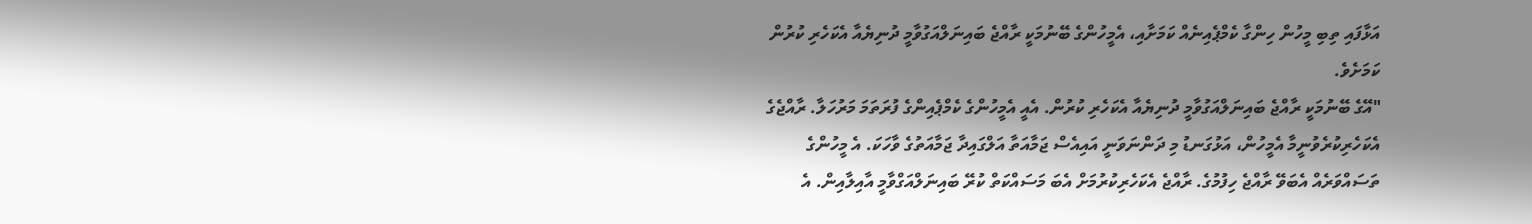އަޅާފައި ތިބި މީހުން ހިންގާ ކެމްޕެއިނެއް ކަމަށާއި، އެމީހުންގެ ބޭނުމަކީ ރާއްޖެ ބައިނަލްއަގުވާމީ ދުނިޔެއާ އެކަހެރި ކުރުން ކަމަށެވެ.
"އޭގެ ބޭނުމަކީ ރާއްޖެ ބައިނަލްއަގުވާމީ ދުނިޔެއާ އެކަހެރި ކުރުން. އެއީ އެމީހުންގެ ކެމްޕެއިންގެ ފުރަތަމަ މަރުހަލާ. ރާއްޖެގެ އެކަހެރިކުރެވުނީމާ އެމީހުން، އަޅުގަނޑު މި ދަންނަވަނީ އައިއެސް ޖަމާއަތާ އަލްގައިދާ ޖަމާއަތުގެ ވާހަކަ. އެ މީހުންގެ ތަސައްވަރެއް އެބަވޭ ރާއްޖެ ހިފުމުގެ. ރާއްޖެ އެކަހެރިކުރުމަށް އެބަ މަސައްކަތް ކުރޭ ބައިނަލްއަގްވާމީ އާއިލާއިން. އެ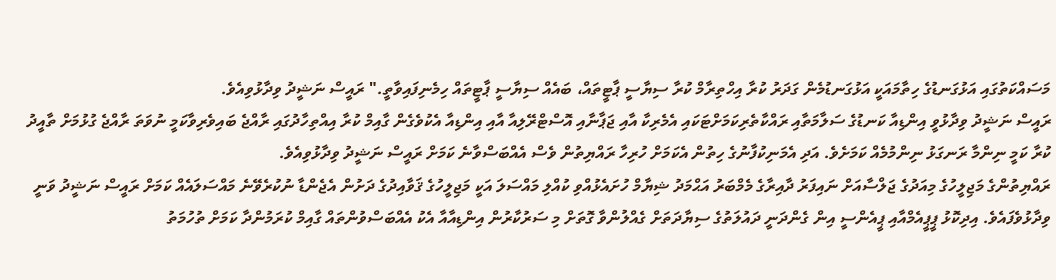މަސައްކަތުގައި އަޅުގަނޑުގެ ހިތާމައަކީ އަޅުގަނޑުމެން ގަދަރު ކުރާ އިހްތިރާމް ކުރާ ސިޔާސީ ޕާޓީތައް، ބައެއް ސިޔާސީ ޕާޓީތައް ހިމެނިފައިވާތީ." ރައީސް ނަޝީދު ވިދާޅުވިއެވެ.
ރައީސް ނަޝީދު ވިދާޅުވީ އިންޑިއާ ކަނޑުގެ ސަލާމަތާއި ރައްކާތެރިކަމަށްޓަކައި އެމެރިކާ އާއި ޖަޕާނާއި އޮސްޓްރޭލިއާ އާއި އިންޑިއާ އެކުވެގެން ގާއިމް ކުރާ އިއްތިހާދުގައި ރާއްޖެ ބައިވެރިވާކަމީ ނުވަތަ ރާއްޖެ ގުޅުމަށް ތާއީދު ކުރާ ކަމީ ނިންމާ ރަނގަޅު ނިންމުމެއް ކަމަށެވެ. އަދި އެމަނިކުފާނުގެ ހިތުން އެކަމަށް ހުރިހާ ރައްޔިތުން ވެސް އެއްބަސްވާނެ ކަމަށް ރައީސް ނަޝީދު ވިދާޅުވިއެވެ.
ރައްޔިތުންގެ މަޖިލީހުގެ މިއަދުގެ ޖަލްސާއަށް ނައިފަރު ދާއިރާގެ މެމްބަރު އަޙްމަދު ޝިޔާމް ހުށައެޅުއްވި ކުއްލި މައްސަލަ އަކީ މަޖިލީހުގެ ޤަވާއިދުގެ ދަށުން އެޖެންޑާ ނުކުރެވޭނެ މައްސަލައެއް ކަމަށް ރައީސް ނަޝީދު ވަނީ ވިދާޅުވެފައެވެ. އިދިކޮޅު ޕީޕީއެމްއާއި ޕީއެންސީ އިން ގެންދަނީ ދައުލަތުގެ ސިޔާދަތަށް ގެއްލުންވާ ގޮތަށް މި ސަރުކާރުން އިންޑިއާއާ އެކު އެއްބަސްވުންތައް ގާއިމް ކުރަމުންދާ ކަމަށް ތުހުމަތު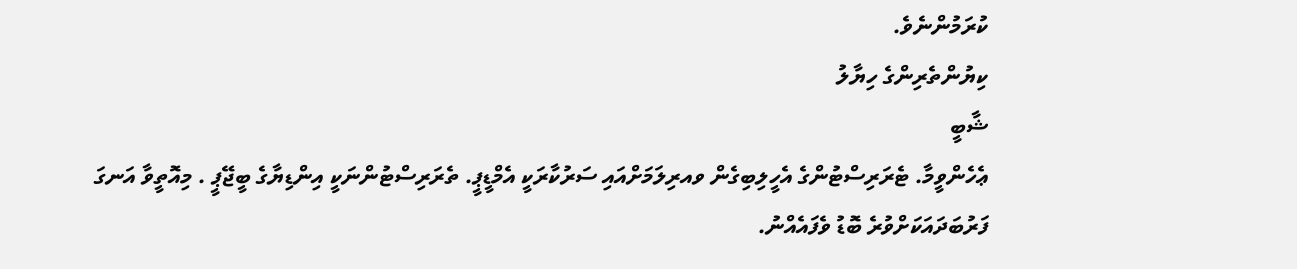ކުރަމުންނެވެ.
ކިޔުންތެރިންގެ ހިޔާލު
ޝާބީ
ޢެހެންވީމާ. ޓެރަރިސްޓުންގެ އެހީލިބިގެން ވއރިލަމަށްއައި ސަރުކާރަކީ އެމްޑީޕީ. ތެރަރިސްޓުންނަކީ އިންޑިޔާގެ ބީޖޭޕީ . މިއޮތީވާ އަނގަ ފަރުބަދައަކަށްވުރެ ބޮޑު ވެފައެއްނު.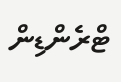ޓްރެންޑިން